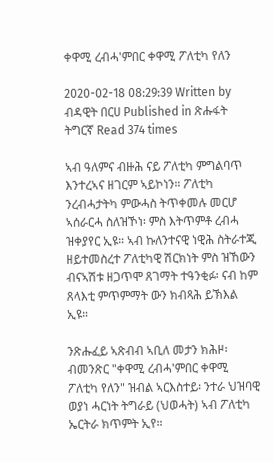ቀዋሚ ረብሓ'ምበር ቀዋሚ ፖለቲካ የለን

2020-02-18 08:29:39 Written by  ብዳዊት በርሀ Published in ጽሑፋት ትግርኛ Read 374 times

ኣብ ዓለምና ብዙሕ ናይ ፖለቲካ ምግልባጥ እንተረኣና ዘገርም ኣይኮነን። ፖለቲካ ንረብሓታትካ ምውሓስ ትጥቀመሉ መርሆ ኣሰራርሓ ስለዝኾነ፡ ምስ እትጥምቶ ረብሓ ዝቀያየር ኢዩ። ኣብ ኩለንተናዊ ነዊሕ ስትራተጂ ዘይተመስረተ ፖለቲካዊ ሽርክነት ምስ ዝኸውን ብናኣሽቱ ዘጋጥሞ ጸገማት ተዓንቂፉ፡ ናብ ከም ጸላእቲ ምጥምማት ውን ክብጻሕ ይኽእል ኢዩ።

ንጽሑፈይ ኣጽብብ ኣቢለ መታን ክሕዞ፡ ብመንጽር "ቀዋሚ ረብሓ'ምበር ቀዋሚ ፖለቲካ የለን" ዝብል ኣርእስተይ፡ ንተራ ህዝባዊ ወያነ ሓርነት ትግራይ (ህወሓት) ኣብ ፖለቲካ ኤርትራ ክጥምት ኢየ።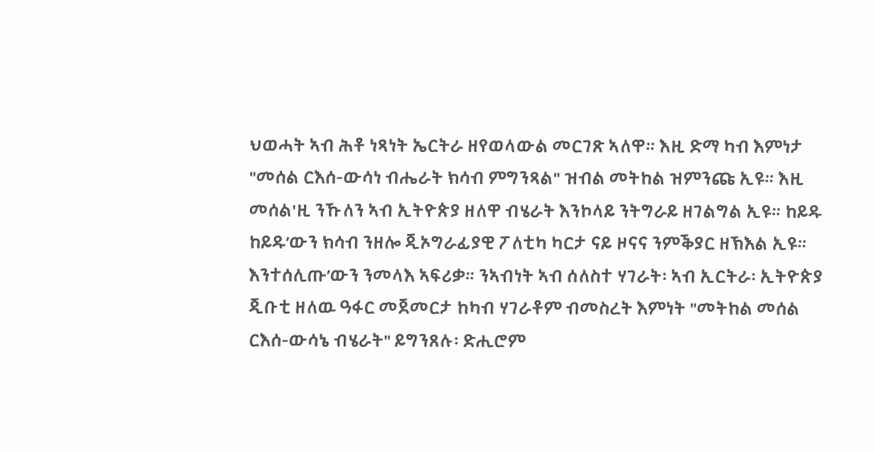ህወሓት ኣብ ሕቶ ነጻነት ኤርትራ ዘየወላውል መርገጽ ኣለዋ። እዚ ድማ ካብ እምነታ "መሰል ርእሰ-ውሳነ ብሔራት ክሳብ ምግንጻል" ዝብል መትከል ዝምንጩ ኢዩ። እዚ መሰል'ዚ ንኹለን ኣብ ኢትዮጵያ ዘለዋ ብሄራት እንኮላይ ንትግራይ ዘገልግል ኢዩ። ከይዱ ከይዱ’ውን ክሳብ ንዘሎ ጂኦግራፊያዊ ፖለቲካ ካርታ ናይ ዞናና ንምቕያር ዘኽእል ኢዩ። እንተሰሊጡ’ውን ንመላእ ኣፍሪቃ። ንኣብነት ኣብ ሰለስተ ሃገራት፡ ኣብ ኢርትራ፡ ኢትዮጵያ ጂቡቲ ዘለዉ ዓፋር መጀመርታ ከካብ ሃገራቶም ብመስረት እምነት "መትከል መሰል ርእሰ-ውሳኔ ብሄራት" ይግንጸሉ፡ ድሒሮም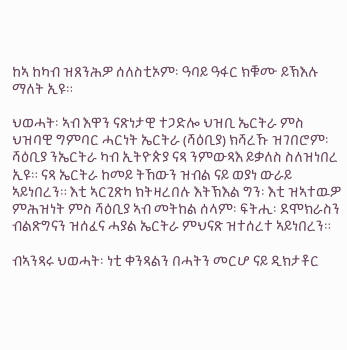ከኣ ከካብ ዝጸንሕዎ ሰለስቲኦም፡ ዓባይ ዓፋር ክቑሙ ይኽእሉ ማለት ኢዩ።

ህወሓት፡ ኣብ እዋን ናጽነታዊ ተጋድሎ ህዝቢ ኤርትራ ምስ ህዝባዊ ግምባር ሓርነት ኤርትራ (ሻዕቢያ) ክሻረኹ ዝገበሮም፡ ሻዕቢያ ንኤርትራ ካብ ኢትዮጵያ ናጻ ንምውጻእ ይቃለስ ስለዝነበረ ኢዩ። ናጻ ኤርትራ ከመይ ትኸውን ዝብል ናይ ወያነ ውራይ ኣይነበረን። እቲ ኣርጊጽካ ክትዛረበሉ እትኽእል ግን፡ እቲ ዝኣተዉዎ ምሕዝነት ምስ ሻዕቢያ ኣብ መትከል ሰላም፡ ፍትሒ፡ ደሞክራስን ብልጽግናን ዝሰፈና ሓያል ኤርትራ ምህናጽ ዝተሰረተ ኣይነበረን።

ብኣንጻሩ ህወሓት፡ ነቲ ቀንጻልን በሓትን መርሆ ናይ ዲክታቶር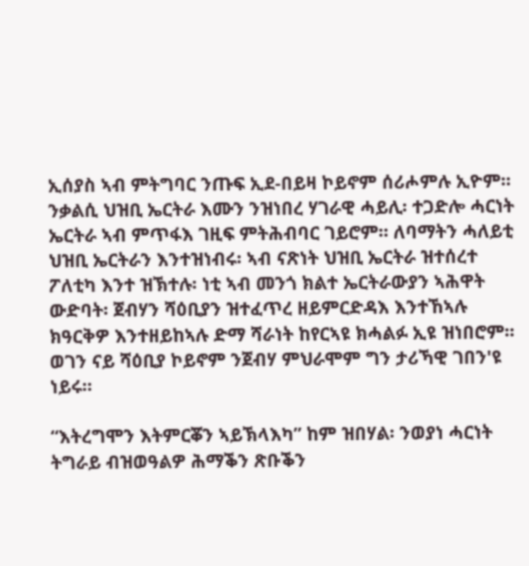ኢሰያስ ኣብ ምትግባር ንጡፍ ኢደ-በይዛ ኮይኖም ሰሪሖምሉ ኢዮም። ንቃልሲ ህዝቢ ኤርትራ እሙን ንዝነበረ ሃገራዊ ሓይሊ፡ ተጋድሎ ሓርነት ኤርትራ ኣብ ምጥፋእ ገዚፍ ምትሕብባር ገይሮም። ለባማትን ሓለይቲ ህዝቢ ኤርትራን እንተዝነብሩ፡ ኣብ ናጽነት ህዝቢ ኤርትራ ዝተሰረተ ፖለቲካ እንተ ዝኽተሉ፡ ነቲ ኣብ መንጎ ክልተ ኤርትራውያን ኣሕዋት ውድባት፡ ጀብሃን ሻዕቢያን ዝተፈጥረ ዘይምርድዳእ እንተኸኣሉ ክዓርቅዎ እንተዘይከኣሉ ድማ ሻራነት ከየርኣዩ ክሓልፉ ኢዩ ዝነበሮም። ወገን ናይ ሻዕቢያ ኮይኖም ንጀብሃ ምህራሞም ግን ታሪኻዊ ገበን'ዩ ነይሩ።

“እትረግሞን እትምርቖን ኣይኽላእካ” ከም ዝበሃል፡ ንወያነ ሓርነት ትግራይ ብዝወዓልዎ ሕማቕን ጽቡቕን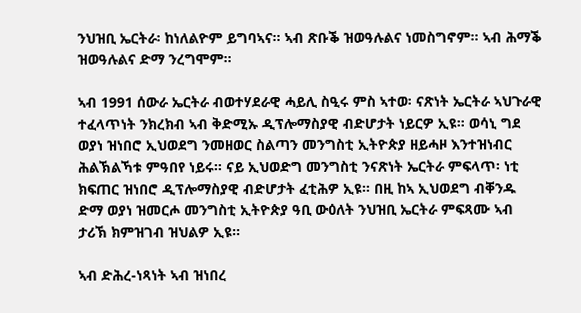ንህዝቢ ኤርትራ፡ ከነለልዮም ይግባኣና። ኣብ ጽቡቕ ዝወዓሉልና ነመስግኖም። ኣብ ሕማቕ ዝወዓሉልና ድማ ንረግሞም።

ኣብ 1991 ሰውራ ኤርትራ ብወተሃደራዊ ሓይሊ ስዒሩ ምስ ኣተወ፡ ናጽነት ኤርትራ ኣህጉራዊ ተፈላጥነት ንክረክብ ኣብ ቅድሚኡ ዲፕሎማስያዊ ብድሆታት ነይርዎ ኢዩ። ወሳኒ ግደ ወያነ ዝነበሮ ኢህወደግ ንመዘወር ስልጣን መንግስቲ ኢትዮጵያ ዘይሓዞ እንተዝነብር ሕልኽልኻቱ ምዓበየ ነይሩ። ናይ ኢህወድግ መንግስቲ ንናጽነት ኤርትራ ምፍላጥ፡ ነቲ ክፍጠር ዝነበሮ ዲፕሎማስያዊ ብድሆታት ፈቲሕዎ ኢዩ። በዚ ከኣ ኢህወደግ ብቐንዱ ድማ ወያነ ዝመርሖ መንግስቲ ኢትዮጵያ ዓቢ ውዕለት ንህዝቢ ኤርትራ ምፍጻሙ ኣብ ታሪኽ ክምዝገብ ዝህልዎ ኢዩ።

ኣብ ድሕረ-ነጻነት ኣብ ዝነበረ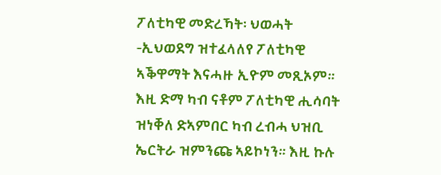ፖለቲካዊ መድረኻት፡ ህወሓት -ኢህወደግ ዝተፈላለየ ፖለቲካዊ ኣቕዋማት እናሓዙ ኢዮም መጺኦም። እዚ ድማ ካብ ናቶም ፖለቲካዊ ሒሳባት ዝነቐለ ድኣምበር ካብ ረብሓ ህዝቢ ኤርትራ ዝምንጩ ኣይኮነን። እዚ ኩሉ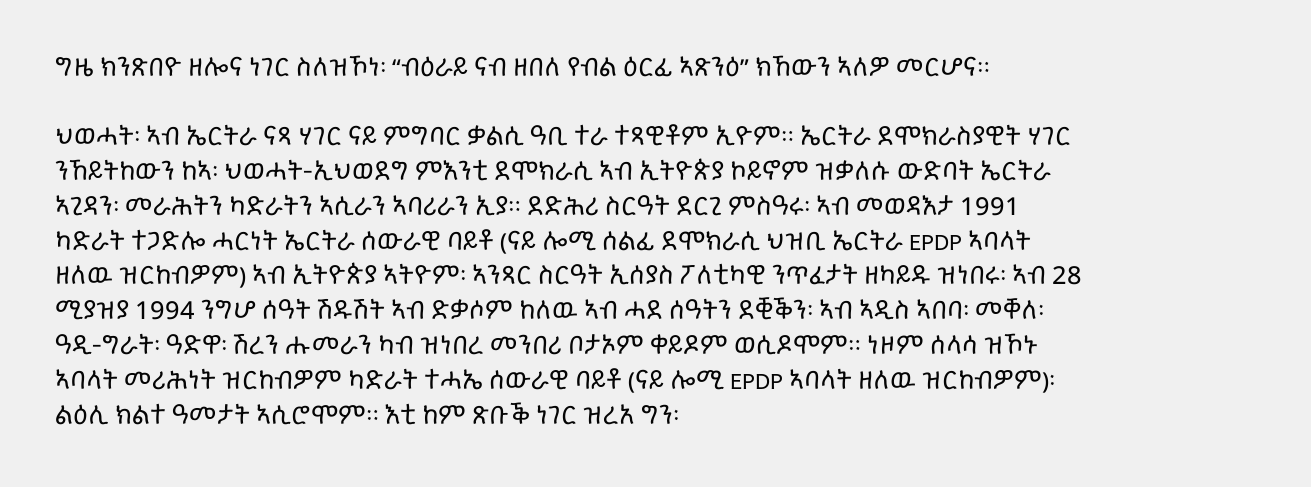ግዜ ክንጽበዮ ዘሎና ነገር ስለዝኾነ፡ “ብዕራይ ናብ ዘበለ የብል ዕርፊ ኣጽንዕ” ክኸውን ኣለዎ መርሆና።

ህወሓት፡ ኣብ ኤርትራ ናጻ ሃገር ናይ ምግባር ቃልሲ ዓቢ ተራ ተጻዊቶም ኢዮም። ኤርትራ ደሞክራስያዊት ሃገር ንኸይትከውን ከኣ፡ ህወሓት-ኢህወደግ ምእንቲ ደሞክራሲ ኣብ ኢትዮጵያ ኮይኖም ዝቃለሱ ውድባት ኤርትራ ኣጊዳን፡ መራሕትን ካድራትን ኣሲራን ኣባሪራን ኢያ። ደድሕሪ ስርዓት ደርጊ ምስዓሩ፡ ኣብ መወዳእታ 1991 ካድራት ተጋድሎ ሓርነት ኤርትራ ሰውራዊ ባይቶ (ናይ ሎሚ ሰልፊ ደሞክራሲ ህዝቢ ኤርትራ EPDP ኣባላት ዘለዉ ዝርከብዎም) ኣብ ኢትዮጵያ ኣትዮም፡ ኣንጻር ስርዓት ኢሰያስ ፖለቲካዊ ንጥፈታት ዘካይዱ ዝነበሩ፡ ኣብ 28 ሚያዝያ 1994 ንግሆ ሰዓት ሽዱሽት ኣብ ድቃሶም ከለዉ ኣብ ሓደ ሰዓትን ደቒቕን፡ ኣብ ኣዲስ ኣበባ፡ መቐለ፡ ዓዲ-ግራት፡ ዓድዋ፡ ሽረን ሑመራን ካብ ዝነበረ መንበሪ ቦታኦም ቀይዶም ወሲዶሞም። ነዞም ሰላሳ ዝኾኑ ኣባላት መሪሕነት ዝርከብዎም ካድራት ተሓኤ ሰውራዊ ባይቶ (ናይ ሎሚ EPDP ኣባላት ዘለዉ ዝርከብዎም)፡ ልዕሊ ክልተ ዓመታት ኣሲሮሞም። እቲ ከም ጽቡቕ ነገር ዝረአ ግን፡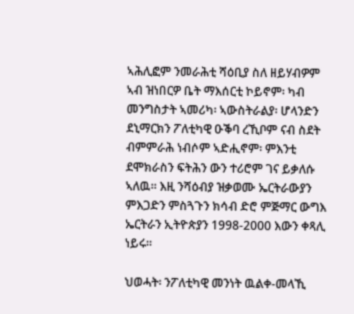ኣሕሊፎም ንመራሕቲ ሻዕቢያ ስለ ዘይሃብዎም ኣብ ዝነበርዎ ቤት ማእሰርቲ ኮይኖም፡ ካብ መንግስታት ኣመሪካ፡ ኣውስትራልያ፡ ሆላንድን ደኒማርክን ፖለቲካዊ ዑቕባ ረኺቦም ናብ ስደት ብምምራሕ ነብሶም ኣድሒኖም፡ ምእንቲ ደሞክራስን ፍትሕን ውን ተሪሮም ገና ይቃለሱ ኣለዉ። እዚ ንሻዕብያ ዝቃወሙ ኤርትራውያን ምእጋድን ምስጓጉን ክሳብ ድሮ ምጅማር ውግእ ኤርትራን ኢትዮጵያን 1998-2000 እውን ቀጻሊ ነይሩ።

ህወሓት፡ ንፖለቲካዊ መንነት ዉልቀ-መላኺ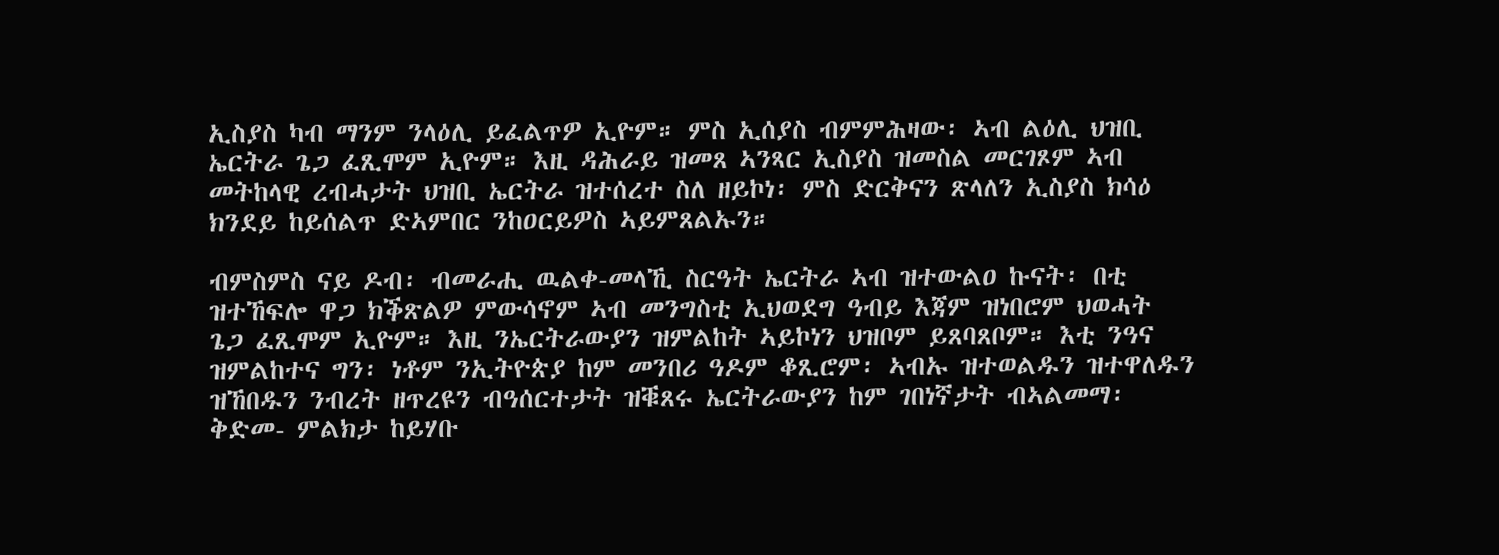ኢስያስ ካብ ማንም ንላዕሊ ይፈልጥዎ ኢዮም። ምስ ኢሰያስ ብምምሕዛው፡ ኣብ ልዕሊ ህዝቢ ኤርትራ ጌጋ ፈጺሞም ኢዮም። እዚ ዳሕራይ ዝመጸ ኣንጻር ኢስያስ ዝመስል መርገጾም ኣብ መትከላዊ ረብሓታት ህዝቢ ኤርትራ ዝተሰረተ ስለ ዘይኮነ፡ ምስ ድርቅናን ጽላለን ኢስያስ ክሳዕ ክንደይ ከይሰልጥ ድኣምበር ንከዐርይዎስ ኣይምጸልኡን።

ብምስምስ ናይ ዶብ፡ ብመራሒ ዉልቀ-መላኺ ስርዓት ኤርትራ ኣብ ዝተውልዐ ኩናት፡ በቲ ዝተኸፍሎ ዋጋ ክቕጽልዎ ምውሳኖም ኣብ መንግስቲ ኢህወደግ ዓብይ እጃም ዝነበሮም ህወሓት ጌጋ ፈጺሞም ኢዮም። እዚ ንኤርትራውያን ዝምልከት ኣይኮነን ህዝቦም ይጸባጸቦም። እቲ ንዓና ዝምልከተና ግን፡ ነቶም ንኢትዮጵያ ከም መንበሪ ዓዶም ቆጺሮም፡ ኣብኡ ዝተወልዱን ዝተዋለዱን ዝኸበዱን ንብረት ዘጥረዩን ብዓሰርተታት ዝቑጸሩ ኤርትራውያን ከም ገበነኛታት ብኣልመማ፡ ቅድመ- ምልክታ ከይሃቡ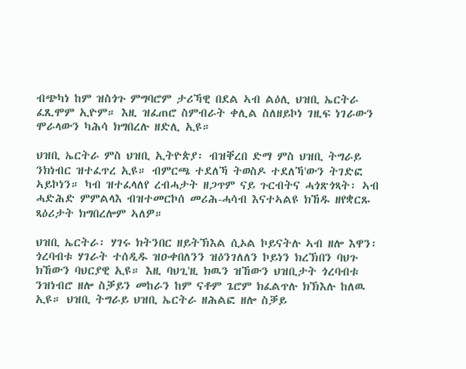ብጭካነ ከም ዝስጎጉ ምግባሮም ታሪኻዊ በደል ኣብ ልዕሊ ህዝቢ ኤርትራ ፈጺሞም ኢዮም። እዚ ዝፈጠሮ ስምብራት ቀሊል ስለዘይኮነ ገዚፍ ነገራውን ሞራላውን ካሕሳ ክግበረሉ ዘድሊ ኢዩ።

ህዝቢ ኤርትራ ምስ ህዝቢ ኢትዮጵያ፡ ብዝቐረበ ድማ ምስ ህዝቢ ትግራይ ንክነብር ዝተፈጥረ ኢዩ። ብምርጫ ተደለኻ ትወስዶ ተደለኻ'ውን ትገድፎ ኣይኮነን። ካብ ዝተፈላለየ ረብሓታት ዘጋጥም ናይ ጉርብትና ሓጎጽጎጻት፡ ኣብ ሓድሕድ ምምልላእ ብዝተመርኮሰ መሪሕ-ሓሳብ እናተኣልዩ ክኸዱ ዘየቋርጹ ጻዕሪታት ክግበረሎም ኣለዎ።

ህዝቢ ኤርትራ፡ ሃገሩ ክትንበር ዘይትኽእል ሲኦል ኮይናትሉ ኣብ ዘሎ እዋን፡ ጎረባብቱ ሃገራት ተሰዲዱ ዝዑቀበለንን ዝዕንገለለን ኮይነን ክረኽበን ባህጉ ክኸውን ባህርያዊ ኢዩ። እዚ ባህጊ'ዚ ክዉን ዝኸውን ህዝቢታት ጎረባብቱ ንዝነብሮ ዘሎ ስቓይን መከራን ከም ናቶም ጌሮም ክፈልጥሉ ክኽእሉ ከለዉ ኢዩ። ህዝቢ ትግራይ ህዝቢ ኤርትራ ዘሕልፎ ዘሎ ስቓይ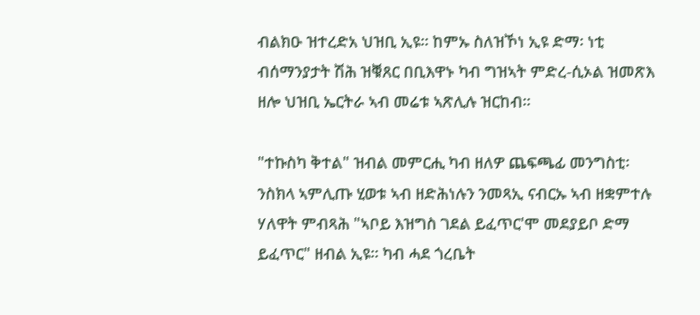ብልክዑ ዝተረድአ ህዝቢ ኢዩ። ከምኡ ስለዝኾነ ኢዩ ድማ፡ ነቲ ብሰማንያታት ሽሕ ዝቑጸር በቢእዋኑ ካብ ግዝኣት ምድረ-ሲኦል ዝመጽእ ዘሎ ህዝቢ ኤርትራ ኣብ መሬቱ ኣጽሊሉ ዝርከብ።

"ተኩስካ ቅተል" ዝብል መምርሒ ካብ ዘለዎ ጨፍጫፊ መንግስቲ፡ ንስክላ ኣምሊጡ ሂወቱ ኣብ ዘድሕነሉን ንመጻኢ ናብርኡ ኣብ ዘቋምተሉ ሃለዋት ምብጻሕ "ኣቦይ እዝግስ ገደል ይፈጥር'ሞ መደያይቦ ድማ ይፈጥር" ዘብል ኢዩ። ካብ ሓደ ጎረቤት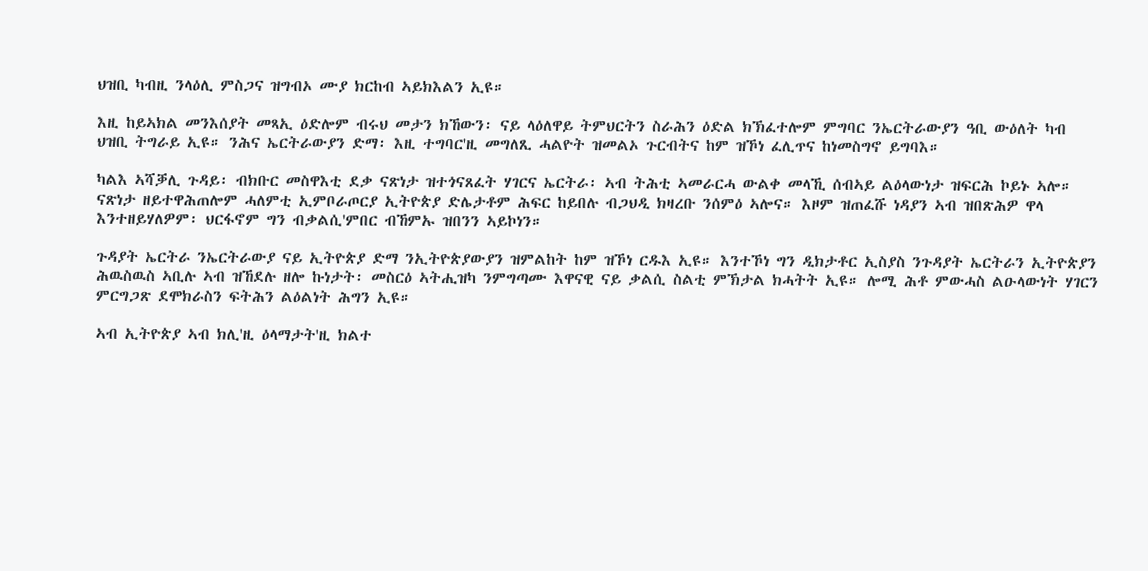ህዝቢ ካብዚ ንላዕሊ ምስጋና ዝግብኦ ሙያ ክርከብ ኣይክእልን ኢዩ።

እዚ ከይኣክል መንእሰያት መጻኢ ዕድሎም ብሩህ መታን ክኸውን፡ ናይ ላዕለዋይ ትምህርትን ስራሕን ዕድል ክኽፈተሎም ምግባር ንኤርትራውያን ዓቢ ውዕለት ካብ ህዝቢ ትግራይ ኢዩ። ንሕና ኤርትራውያን ድማ፡ እዚ ተግባር'ዚ መግለጺ ሓልዮት ዝመልኦ ጉርብትና ከም ዝኾነ ፈሊጥና ከነመስግኖ ይግባእ።

ካልእ ኣሻቓሊ ጉዳይ፡ ብክቡር መስዋእቲ ደቃ ናጽነታ ዝተጎናጸፈት ሃገርና ኤርትራ፡ ኣብ ትሕቲ ኣመራርሓ ውልቀ መላኺ ሰብኣይ ልዕላውነታ ዝፍርሕ ኮይኑ ኣሎ። ናጽነታ ዘይተዋሕጠሎም ሓለምቲ ኢምቦራጦርያ ኢትዮጵያ ድሌታቶም ሕፍር ከይበሉ ብጋህዲ ክዛረቡ ንሰምዕ ኣሎና። እዞም ዝጠፈሹ ነዳያን ኣብ ዝበጽሕዎ ዋላ እንተዘይሃለዎም፡ ህርፋኖም ግን ብቃልሲ'ምበር ብኸምኡ ዝበንን ኣይኮነን።

ጉዳያት ኤርትራ ንኤርትራውያ ናይ ኢትዮጵያ ድማ ንኢትዮጵያውያን ዝምልከት ከም ዝኾነ ርዱእ ኢዩ። እንተኾነ ግን ዲክታቶር ኢስያስ ንጉዳያት ኤርትራን ኢትዮጵያን ሕዉስዉስ ኣቢሉ ኣብ ዝኸደሉ ዘሎ ኩነታት፡ መስርዕ ኣትሒዝካ ንምግጣሙ እዋናዊ ናይ ቃልሲ ስልቲ ምኽታል ክሓትት ኢዩ። ሎሚ ሕቶ ምውሓስ ልዑላውነት ሃገርን ምርግጋጽ ደሞክራስን ፍትሕን ልዕልነት ሕግን ኢዩ።

ኣብ ኢትዮጵያ ኣብ ክሊ'ዚ ዕላማታት'ዚ ክልተ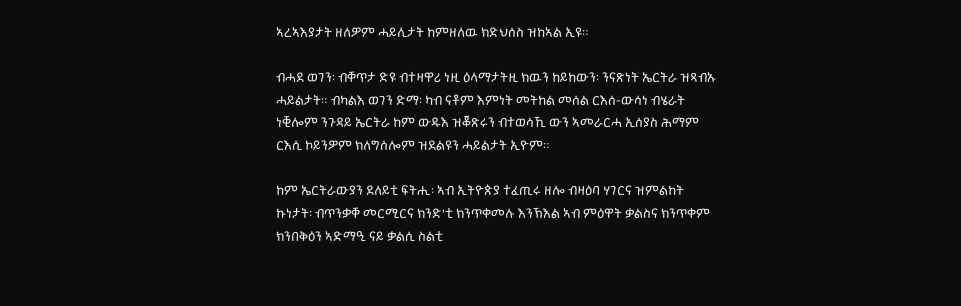ኣረኣእያታት ዘለዎም ሓይሊታት ከምዘለዉ ክድህሰስ ዝከኣል ኢዩ።

ብሓደ ወገን፡ ብቐጥታ ድዩ ብተዛዋሪ ነዚ ዕላማታትዚ ክዉን ከይከውን፡ ንናጽነት ኤርትራ ዝጻብኡ ሓይልታት። ብካልእ ወገን ድማ፡ ካብ ናቶም እምነት መትከል መሰል ርእሰ-ውሳነ ብሄራት ነቒሎም ንጉዳይ ኤርትራ ከም ውዱእ ዝቖጽሩን ብተወሳኺ ውን ኣመራርሓ ኢሰያስ ሕማም ርእሲ ኮይንዎም ክለግሰሎም ዝደልዩን ሓይልታት ኢዮም።

ከም ኤርትራውያን ደለይቲ ፍትሒ፡ ኣብ ኢትዮጵያ ተፈጢሩ ዘሎ ብዛዕባ ሃገርና ዝምልከት ኩነታት፡ ብጥንቃቐ መርሚርና ክንድ'ቲ ክንጥቀመሉ እንኽእል ኣብ ምዕዋት ቃልስና ክንጥቀም ክንበቅዕን ኣድማዒ ናይ ቃልሲ ስልቲ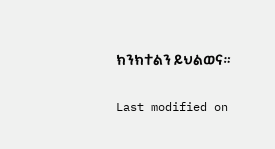ክንክተልን ይህልወና።

Last modified on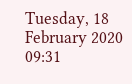Tuesday, 18 February 2020 09:31